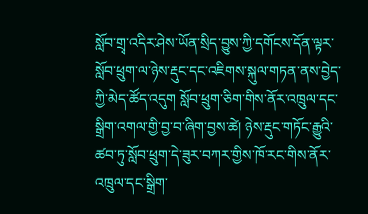སློབ་གྲྭ་འདིར་ཤེས་ཡོན་སྲིད་བྱུས་ཀྱི་དགོངས་དོན་ལྟར་སློབ་ཕྲུག་ལ་ཉེས་རྡུང་དང་འཇིགས་སྐུལ་གཏན་ནས་བྱེད་ཀྱི་མེད་ཚོད་འདུག སློབ་ཕྲུག་ཅིག་གིས་ནོར་འཁྲུལ་དང་སྒྲིག་འགལ་གྱི་བྱ་བ་ཞིག་བྱས་ཚེ། ཉེས་རྡུང་གཏོང་རྒྱུའི་ཚབ་ཏུ་སློབ་ཕྲུག་དེ་ཟུར་བཀར་གྱིས་ཁོ་རང་གིས་ནོར་འཁྲུལ་དང་སྒྲིག་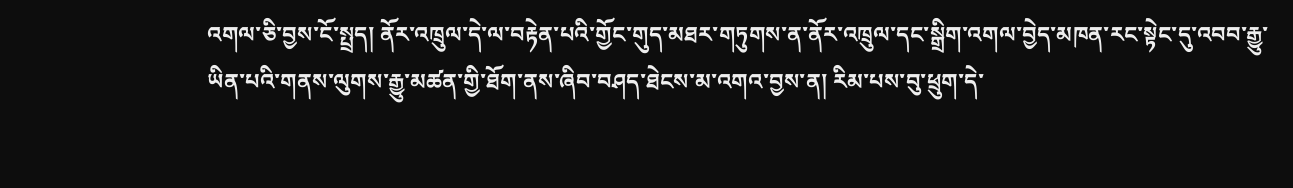འགལ་ཅི་བྱས་ངོ་སྤྲད། ནོར་འཁྲུལ་དེ་ལ་བརྟེན་པའི་གྱོང་གུད་མཐར་གཏུགས་ན་ནོར་འཁྲུལ་དང་སྒྲིག་འགལ་བྱེད་མཁན་རང་སྟེང་དུ་འབབ་རྒྱུ་ཡིན་པའི་གནས་ལུགས་རྒྱུ་མཚན་གྱི་ཐོག་ནས་ཞིབ་བཤད་ཐེངས་མ་འགའ་བྱས་ན། རིམ་པས་བུ་ཕྲུག་དེ་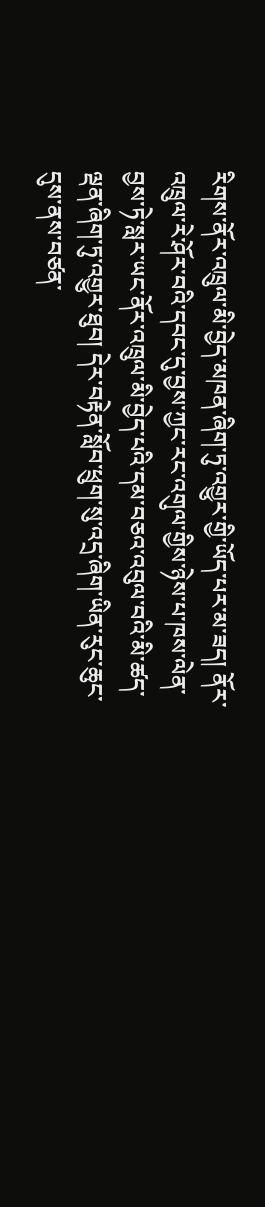རིགས་ནོར་འཁྲུལ་མི་བྱེད་མཁན་ཞིག་ཏུ་འགྱུར་གྱི་ཡོད་པར་མ་ཟད། ནོར་འཁྲུལ་རེ་ཤོར་བའི་དབང་དུ་བྱས་ཀྱང་རང་འགུལ་གྱིས་ཉེས་པ་ཁས་ལེན་བྱས་ཏེ་སླར་ཡང་ནོར་འཁྲུལ་མི་བྱེད་པའི་དམ་བཅའ་འབུལ་བའི་མི་ཚད་ལྡན་ཞིག་ཏུ་འགྱུར་ཐུབ། དེར་བརྟེན་སློབ་ཕྲུག་སུ་འདྲ་ཞིག་ཡིན་རུང་ཆུང་དུས་ནས་བཙན་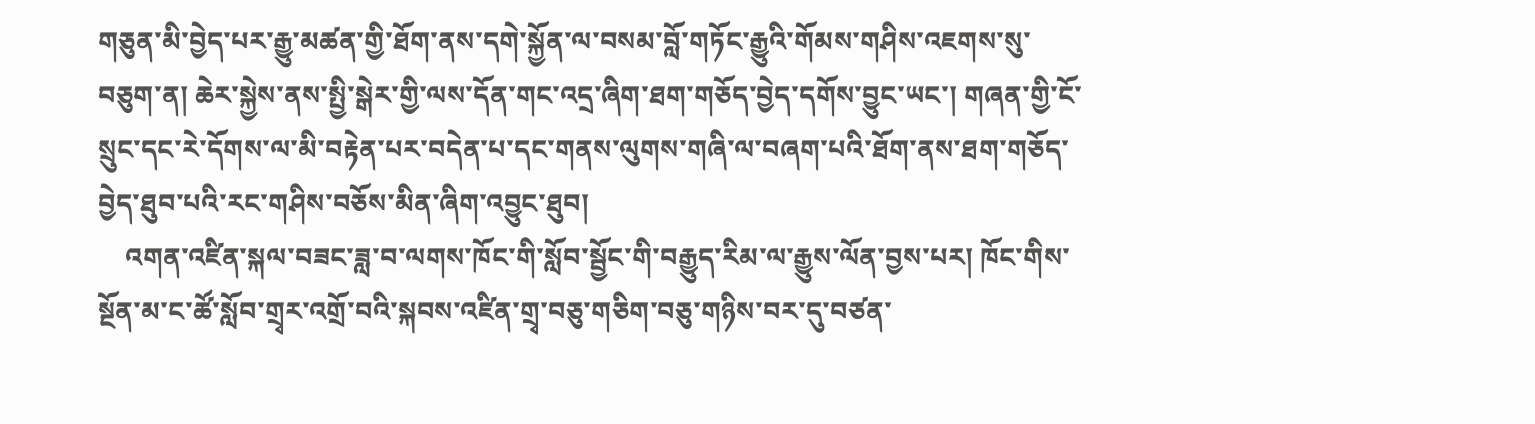གཅུན་མི་བྱེད་པར་རྒྱུ་མཚན་གྱི་ཐོག་ནས་དགེ་སྐྱོན་ལ་བསམ་བློ་གཏོང་རྒྱུའི་གོམས་གཤིས་འཇགས་སུ་བཅུག་ན། ཆེར་སྐྱེས་ནས་སྤྱི་སྒེར་གྱི་ལས་དོན་གང་འདྲ་ཞིག་ཐག་གཅོད་བྱེད་དགོས་བྱུང་ཡང་། གཞན་གྱི་ངོ་སྲུང་དང་རེ་དོགས་ལ་མི་བརྟེན་པར་བདེན་པ་དང་གནས་ལུགས་གཞི་ལ་བཞག་པའི་ཐོག་ནས་ཐག་གཅོད་བྱེད་ཐུབ་པའི་རང་གཤིས་བཅོས་མིན་ཞིག་འབྱུང་ཐུབ།
    འགན་འཛིན་སྐལ་བཟང་ཟླ་བ་ལགས་ཁོང་གི་སློབ་སྦྱོང་གི་བརྒྱུད་རིམ་ལ་རྒྱུས་ལོན་བྱས་པར། ཁོང་གིས་སྔོན་མ་ང་ཚོ་སློབ་གྲྭར་འགྲོ་བའི་སྐབས་འཛིན་གྲྭ་བཅུ་གཅིག་བཅུ་གཉིས་བར་དུ་བཙན་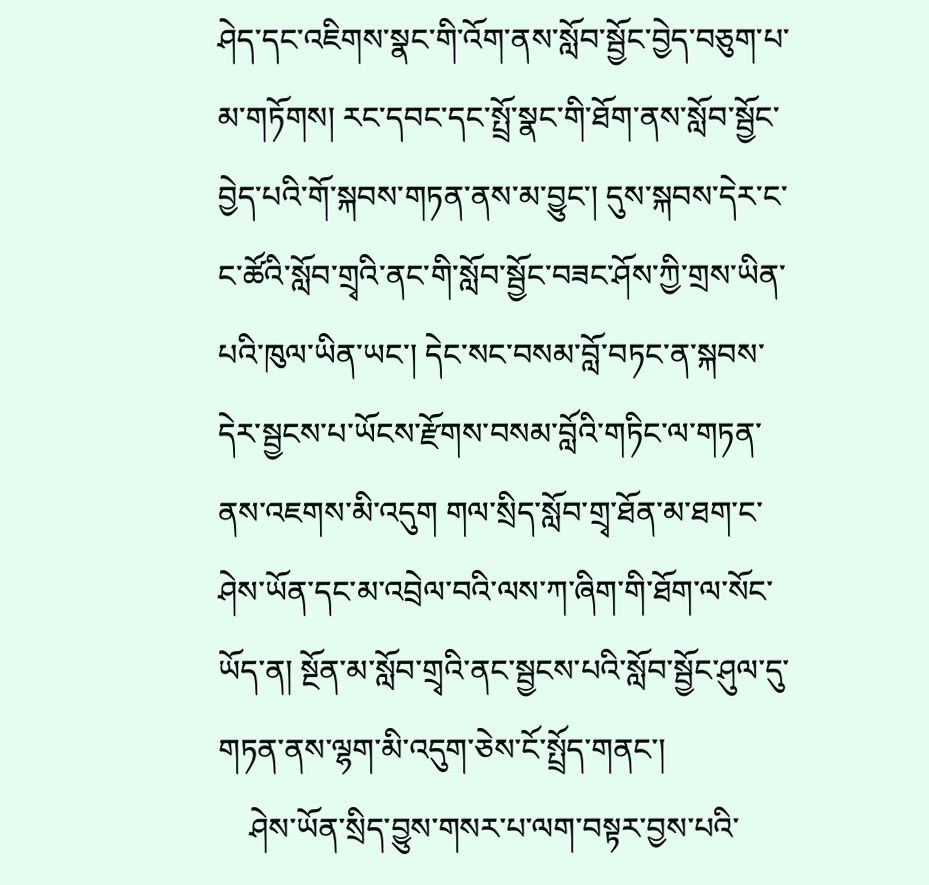ཤེད་དང་འཇིགས་སྣང་གི་འོག་ནས་སློབ་སྦྱོང་བྱེད་བཅུག་པ་མ་གཏོགས། རང་དབང་དང་སྤྲོ་སྣང་གི་ཐོག་ནས་སློབ་སྦྱོང་བྱེད་པའི་གོ་སྐབས་གཏན་ནས་མ་བྱུང་། དུས་སྐབས་དེར་ང་ང་ཚོའི་སློབ་གྲྭའི་ནང་གི་སློབ་སྦྱོང་བཟང་ཤོས་ཀྱི་གྲས་ཡིན་པའི་ཁུལ་ཡིན་ཡང་། དེང་སང་བསམ་བློ་བཏང་ན་སྐབས་དེར་སྦྱངས་པ་ཡོངས་རྫོགས་བསམ་བློའི་གཏིང་ལ་གཏན་ནས་འཇགས་མི་འདུག གལ་སྲིད་སློབ་གྲྭ་ཐོན་མ་ཐག་ང་ཤེས་ཡོན་དང་མ་འབྲེལ་བའི་ལས་ཀ་ཞིག་གི་ཐོག་ལ་སོང་ཡོད་ན། སྔོན་མ་སློབ་གྲྭའི་ནང་སྦྱངས་པའི་སློབ་སྦྱོང་ཤུལ་དུ་གཏན་ནས་ལྷག་མི་འདུག་ཅེས་ངོ་སྤྲོད་གནང་།
    ཤེས་ཡོན་སྲིད་བྱུས་གསར་པ་ལག་བསྟར་བྱས་པའི་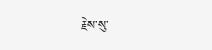རྗེས་སུ་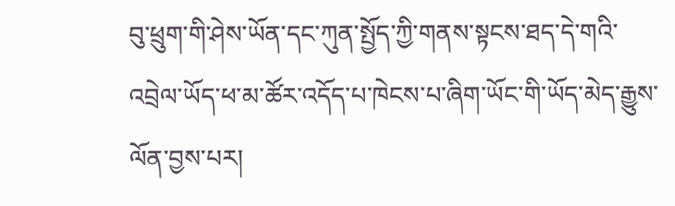བུ་ཕྲུག་གི་ཤེས་ཡོན་དང་ཀུན་སྤྱོད་ཀྱི་གནས་སྟངས་ཐད་དེ་གའི་འབྲེལ་ཡོད་ཕ་མ་ཚོར་འདོད་པ་ཁེངས་པ་ཞིག་ཡོང་གི་ཡོད་མེད་རྒྱུས་ལོན་བྱས་པར།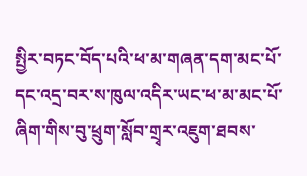སྤྱིར་བཏང་བོད་པའི་ཕ་མ་གཞན་དག་མང་པོ་དང་འདྲ་བར་ས་ཁུལ་འདིར་ཡང་ཕ་མ་མང་པོ་ཞིག་གིས་བུ་ཕྲུག་སློབ་གྲྭར་འཇུག་ཐབས་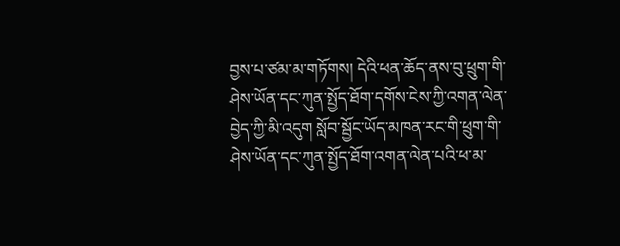བྱས་པ་ཙམ་མ་གཏོགས། དེའི་ཕན་ཆོད་ནས་བུ་ཕྲུག་གི་ཤེས་ཡོན་དང་ཀུན་སྤྱོད་ཐོག་དགོས་ངེས་ཀྱི་འགན་ལེན་བྱེད་ཀྱི་མི་འདུག སློབ་སྦྱོང་ཡོད་མཁན་རང་གི་ཕྲུག་གི་ཤེས་ཡོན་དང་ཀུན་སྤྱོད་ཐོག་འགན་ལེན་པའི་ཕ་མ་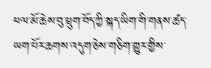ཕལ་མོ་ཆེས་བུ་ཕྲུག་བོད་ཀྱི་སྐད་ཡིག་གི་གནས་ཚད་ཡག་པོར་ཆགས་འདུག་ཅེས་གཅིག་གྱུར་གྱིས་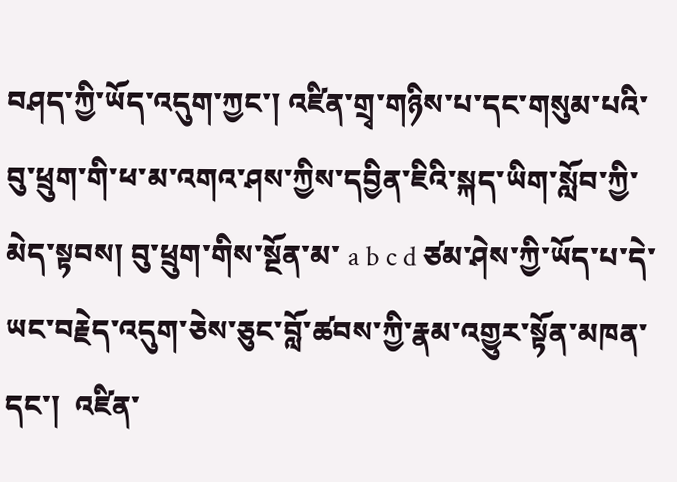བཤད་ཀྱི་ཡོད་འདུག་ཀྱང་། འཛིན་གྲྭ་གཉིས་པ་དང་གསུམ་པའི་བུ་ཕྲུག་གི་ཕ་མ་འགའ་ཤས་ཀྱིས་དབྱིན་ཇིའི་སྐད་ཡིག་སློབ་ཀྱི་མེད་སྟབས། བུ་ཕྲུག་གིས་སྔོན་མ་ a b c d ཙམ་ཤེས་ཀྱི་ཡོད་པ་དེ་ཡང་བརྗེད་འདུག་ཅེས་ཅུང་བློ་ཚབས་ཀྱི་རྣམ་འགྱུར་སྟོན་མཁན་དང་།  འཛིན་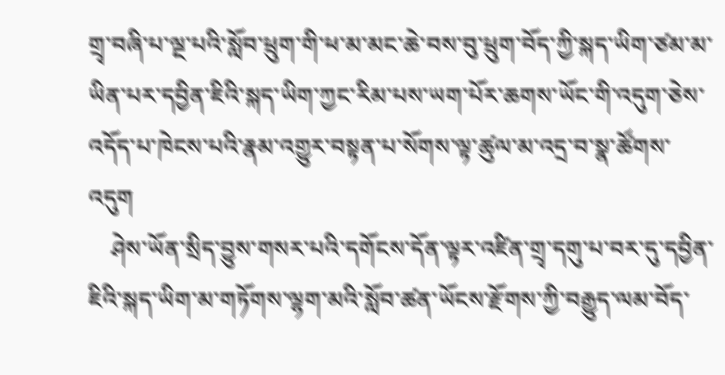གྲྭ་བཞི་པ་ལྔ་པའི་སློབ་ཕྲུག་གི་ཕ་མ་མང་ཆེ་བས་བུ་ཕྲུག་བོད་ཀྱི་སྐད་ཡིག་ཙམ་མ་ཡིན་པར་དབྱིན་ཇིའི་སྐད་ཡིག་ཀྱང་རིམ་པས་ཡག་པོར་ཆགས་ཡོང་གི་འདུག་ཅེས་འདོད་པ་ཁེངས་པའི་རྣམ་འགྱུར་བསྟན་པ་སོགས་ལྟ་ཚུལ་མ་འདྲ་བ་སྣ་ཚོགས་འདུག
    ཤེས་ཡོན་སྲིད་བྱུས་གསར་པའི་དགོངས་དོན་ལྟར་འཛིན་གྲྭ་དགུ་པ་བར་དུ་དབྱིན་ཇིའི་སྐད་ཡིག་མ་གཏོགས་ལྷག་མའི་སློབ་ཚན་ཡོངས་རྫོགས་ཀྱི་བརྒྱུད་ལམ་བོད་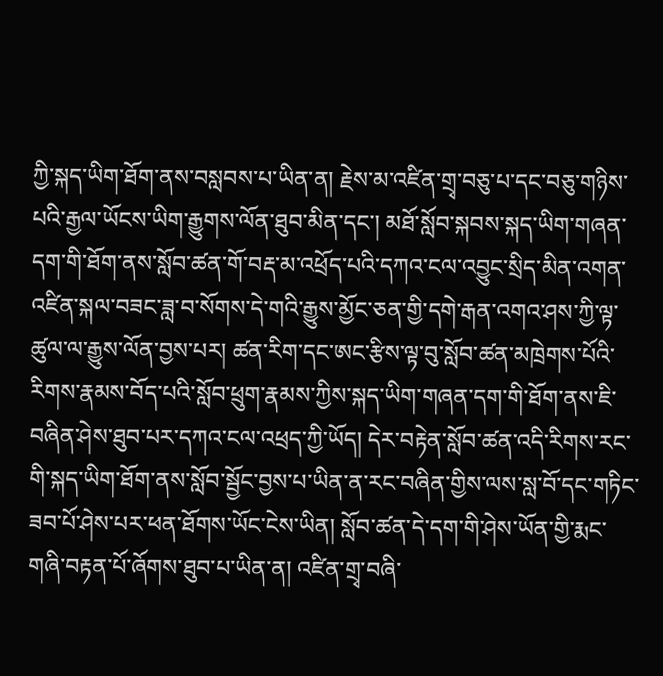ཀྱི་སྐད་ཡིག་ཐོག་ནས་བསླབས་པ་ཡིན་ན། རྗེས་མ་འཛིན་གྲྭ་བཅུ་པ་དང་བཅུ་གཉིས་པའི་རྒྱལ་ཡོངས་ཡིག་རྒྱུགས་ལོན་ཐུབ་མིན་དང་། མཐོ་སློབ་སྐབས་སྐད་ཡིག་གཞན་དག་གི་ཐོག་ནས་སློབ་ཚན་གོ་བརྡ་མ་འཕྲོད་པའི་དཀའ་ངལ་འབྱུང་སྲིད་མིན་འགན་འཛིན་སྐལ་བཟང་ཟླ་བ་སོགས་དེ་གའི་རྒྱུས་མྱོང་ཅན་གྱི་དགེ་རྒན་འགའ་ཤས་ཀྱི་ལྟ་ཚུལ་ལ་རྒྱུས་ལོན་བྱས་པར། ཚན་རིག་དང་ཨང་རྩིས་ལྟ་བུ་སློབ་ཚན་མཁྲེགས་པོའི་རིགས་རྣམས་བོད་པའི་སློབ་ཕྲུག་རྣམས་ཀྱིས་སྐད་ཡིག་གཞན་དག་གི་ཐོག་ནས་ཇི་བཞིན་ཤེས་ཐུབ་པར་དཀའ་ངལ་འཕྲད་ཀྱི་ཡོད། དེར་བརྟེན་སློབ་ཚན་འདི་རིགས་རང་གི་སྐད་ཡིག་ཐོག་ནས་སློབ་སྦྱོང་བྱས་པ་ཡིན་ན་རང་བཞིན་གྱིས་ལས་སླ་བོ་དང་གཏིང་ཟབ་པོ་ཤེས་པར་ཕན་ཐོགས་ཡོང་ངེས་ཡིན། སློབ་ཚན་དེ་དག་གི་ཤེས་ཡོན་གྱི་རྨང་གཞི་བརྟན་པོ་ཞོགས་ཐུབ་པ་ཡིན་ན། འཛིན་གྲྭ་བཞི་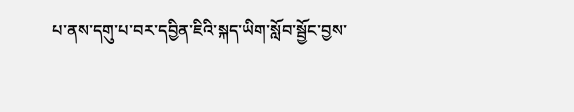པ་ནས་དགུ་པ་བར་དབྱིན་ཇིའི་སྐད་ཡིག་སློབ་སྦྱོང་བྱས་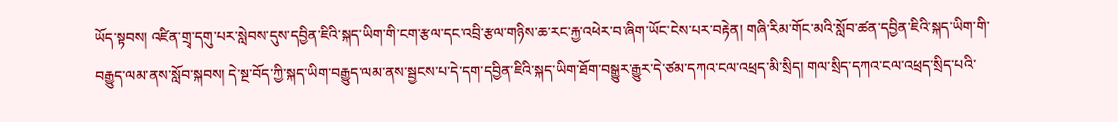ཡོད་སྟབས། འཛིན་གྲྭ་དགུ་པར་སླེབས་དུས་དབྱིན་ཇིའི་སྐད་ཡིག་གི་ངག་རྩལ་དང་འབྲི་རྩལ་གཉིས་ཆ་རང་རྐྱ་འཕེར་བ་ཞིག་ཡོང་ངེས་པར་བརྟེན། གཞི་རིམ་གོང་མའི་སློབ་ཚན་དབྱིན་ཇིའི་སྐད་ཡིག་གི་བརྒྱུད་ལམ་ནས་སློབ་སྐབས། དེ་སྔ་བོད་ཀྱི་སྐད་ཡིག་བརྒྱུད་ལམ་ནས་སྦྱངས་པ་དེ་དག་དབྱིན་ཇིའི་སྐད་ཡིག་ཐོག་བསྒྱུར་རྒྱུར་དེ་ཙམ་དཀའ་ངལ་འཕྲད་མི་སྲིད། གལ་སྲིད་དཀའ་ངལ་འཕྲད་སྲིད་པའི་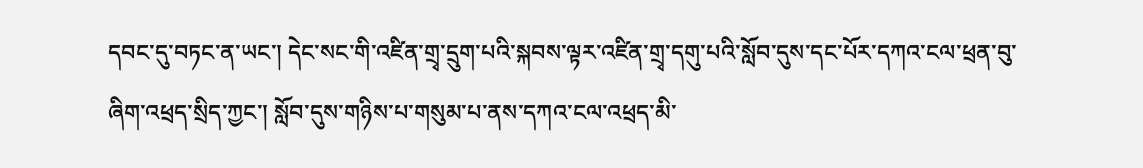དབང་དུ་བཏང་ན་ཡང་། དེང་སང་གི་འཛིན་གྲྭ་དྲུག་པའི་སྐབས་ལྟར་འཛིན་གྲྭ་དགུ་པའི་སློབ་དུས་དང་པོར་དཀའ་ངལ་ཕྲན་བུ་ཞིག་འཕྲད་སྲིད་ཀྱང་། སློབ་དུས་གཉིས་པ་གསུམ་པ་ནས་དཀའ་ངལ་འཕྲད་མི་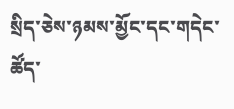སྲིད་ཅེས་ཉམས་མྱོང་དང་གདེང་ཚོད་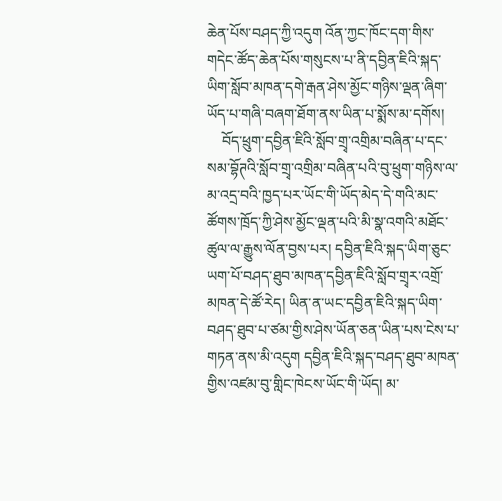ཆེན་པོས་བཤད་ཀྱི་འདུག འོན་ཀྱང་ཁོང་དག་གིས་གདེང་ཚོད་ཆེན་པོས་གསུངས་པ་ནི་དབྱིན་ཇིའི་སྐད་ཡིག་སློབ་མཁན་དགེ་རྒན་ཤེས་མྱོང་གཉིས་ལྡན་ཞིག་ཡོད་པ་གཞི་བཞག་ཐོག་ནས་ཡིན་པ་སྨོས་མ་དགོས།
    བོད་ཕྲུག་དབྱིན་ཇིའི་སློབ་གྲྭ་འགྲིམ་བཞིན་པ་དང་སམ་བྷོཊའི་སློབ་གྲྭ་འགྲིམ་བཞིན་པའི་བུ་ཕྲུག་གཉིས་ལ་མ་འདྲ་བའི་ཁྱད་པར་ཡོང་གི་ཡོད་མེད་དེ་གའི་མང་ཚོགས་ཁྲོད་ཀྱི་ཤེས་མྱོང་ལྡན་པའི་མི་སྣ་འགའི་མཐོང་ཚུལ་ལ་རྒྱུས་ལོན་བྱས་པར། དབྱིན་ཇིའི་སྐད་ཡིག་ཅུང་ཡག་པོ་བཤད་ཐུབ་མཁན་དབྱིན་ཇིའི་སློབ་གྲྭར་འགྲོ་མཁན་དེ་ཚོ་རེད། ཡིན་ན་ཡང་དབྱིན་ཇིའི་སྐད་ཡིག་བཤད་ཐུབ་པ་ཙམ་གྱིས་ཤེས་ཡོན་ཅན་ཡིན་པས་ངེས་པ་གཏན་ནས་མི་འདུག དབྱིན་ཇིའི་སྐད་བཤད་ཐུབ་མཁན་གྱིས་འཛམ་བུ་གླིང་ཁེངས་ཡོང་གི་ཡོད། མ་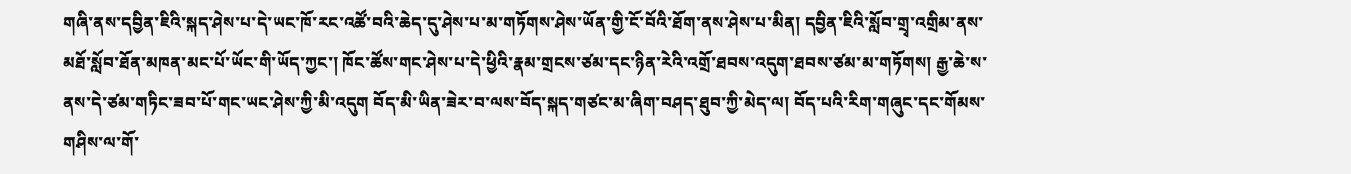གཞི་ནས་དབྱིན་ཇིའི་སྐད་ཤེས་པ་དེ་ཡང་ཁོ་རང་འཚོ་བའི་ཆེད་དུ་ཤེས་པ་མ་གཏོགས་ཤེས་ཡོན་གྱི་ངོ་བོའི་ཐོག་ནས་ཤེས་པ་མིན། དབྱིན་ཇིའི་སློབ་གྲྭ་འགྲིམ་ནས་མཐོ་སློབ་ཐོན་མཁན་མང་པོ་ཡོང་གི་ཡོད་ཀྱང་། ཁོང་ཚོས་གང་ཤེས་པ་དེ་ཕྱིའི་རྣམ་གྲངས་ཙམ་དང་ཉིན་རེའི་འགྲོ་ཐབས་འདུག་ཐབས་ཙམ་མ་གཏོགས། རྒྱ་ཆེ་ས་ནས་དེ་ཙམ་གཏིང་ཟབ་པོ་གང་ཡང་ཤེས་ཀྱི་མི་འདུག བོད་མི་ཡིན་ཟེར་བ་ལས་བོད་སྐད་གཙང་མ་ཞིག་བཤད་ཐུབ་ཀྱི་མེད་ལ། བོད་པའི་རིག་གཞུང་དང་གོམས་གཤིས་ལ་གོ་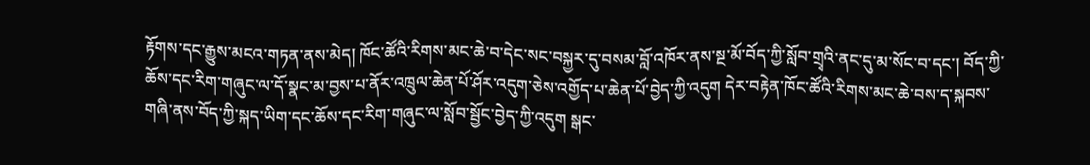རྟོགས་དང་རྒྱུས་མངའ་གཏན་ནས་མེད། ཁོང་ཚོའི་རིགས་མང་ཆེ་བ་དེང་སང་བསྐྱར་དུ་བསམ་བློ་འཁོར་ནས་སྔ་མོ་བོད་ཀྱི་སློབ་གྲྭའི་ནང་དུ་མ་སོང་བ་དང་། བོད་ཀྱི་ཆོས་དང་རིག་གཞུང་ལ་དོ་སྣང་མ་བྱས་པ་ནོར་འཁྲུལ་ཆེན་པོ་ཤོར་འདུག་ཅེས་འགྱོད་པ་ཆེན་པོ་བྱེད་ཀྱི་འདུག དེར་བརྟེན་ཁོང་ཚོའི་རིགས་མང་ཆེ་བས་ད་སྐབས་གཞི་ནས་བོད་ཀྱི་སྐད་ཡིག་དང་ཆོས་དང་རིག་གཞུང་ལ་སློབ་སྦྱོང་བྱེད་ཀྱི་འདུག སྒང་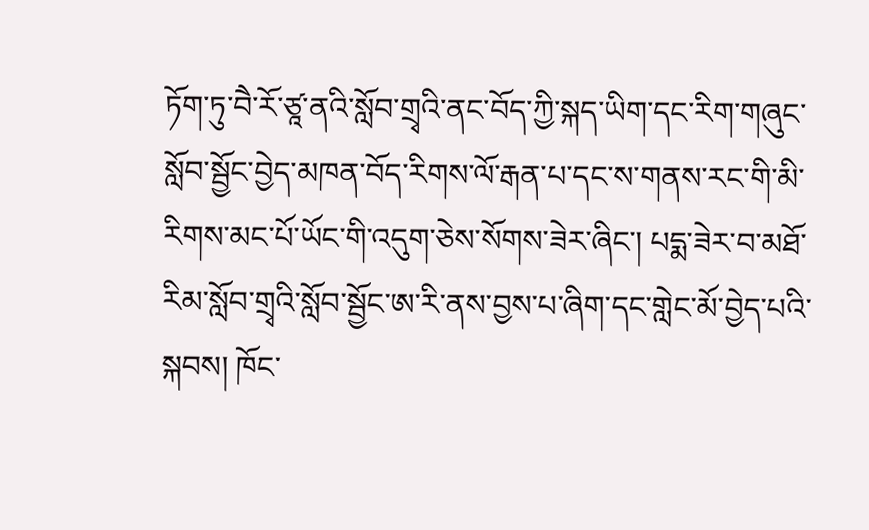ཏོག་ཏུ་བཻ་རོ་ཙཱ་ནའི་སློབ་གྲྭའི་ནང་བོད་ཀྱི་སྐད་ཡིག་དང་རིག་གཞུང་སློབ་སྦྱོང་བྱེད་མཁན་བོད་རིགས་ལོ་རྒན་པ་དང་ས་གནས་རང་གི་མི་རིགས་མང་པོ་ཡོང་གི་འདུག་ཅེས་སོགས་ཟེར་ཞིང་། པདྨ་ཟེར་བ་མཐོ་རིམ་སློབ་གྲྭའི་སློབ་སྦྱོང་ཨ་རི་ནས་བྱས་པ་ཞིག་དང་གླེང་མོ་བྱེད་པའི་སྐབས། ཁོང་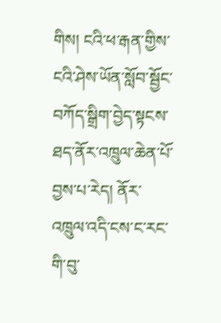གིས། ངའི་ཕ་རྒན་གྱིས་ངའི་ཤེས་ཡོན་སློབ་སྦྱོང་བཀོད་སྒྲིག་བྱེད་སྟངས་ཐད་ནོར་འཁྲུལ་ཆེན་པོ་བྱས་པ་རེད། ནོར་འཁྲུལ་འདི་ངས་ང་རང་གི་བུ་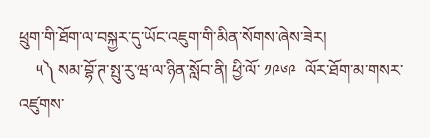ཕྲུག་གི་ཐོག་ལ་བསྐྱར་དུ་ཡོང་འཇུག་གི་མིན་སོགས་ཞེས་ཟེར།
    ༥༽ སམ་བྷོ་ཊ་སྤུ་རུ་ཝ་ལ་ཉིན་སློབ་ནི། ཕྱི་ལོ་ ༡༩༦༩  ལོར་ཐོག་མ་གསར་འཛུགས་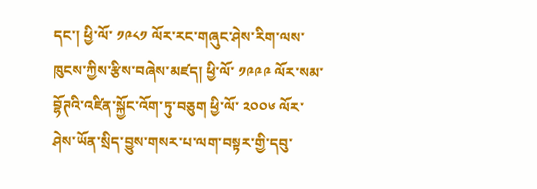དང་། ཕྱི་ལོ་ ༡༩༨༡ ལོར་རང་གཞུང་ཤེས་རིག་ལས་ཁུངས་ཀྱིས་རྩིས་བཞེས་མཛད། ཕྱི་ལོ་ ༡༩༩༩ ལོར་སམ་བྷོཊའི་འཛིན་སྐྱོང་འོག་ཏུ་བཅུག ཕྱི་ལོ་ ༢༠༠༦ ལོར་ཤེས་ཡོན་སྲིད་བྱུས་གསར་པ་ལག་བསྟར་གྱི་དབུ་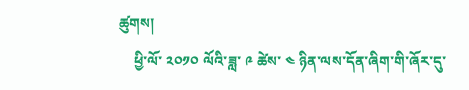ཚུགས།
    ཕྱི་ལོ་ ༢༠༡༠ ལོའི་ཟླ་ ༩ ཚེས་ ༤ ཉིན་ལས་དོན་ཞིག་གི་ཞོར་དུ་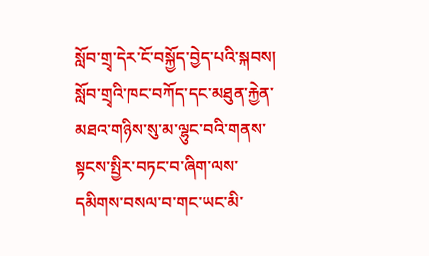སློབ་གྲྭ་དེར་ངོ་བསྐྱོད་བྱེད་པའི་སྐབས། སློབ་གྲྭའི་ཁང་བཀོད་དང་མཐུན་རྐྱེན་མཐའ་གཉིས་སུ་མ་ལྷུང་བའི་གནས་སྟངས་སྤྱིར་བཏང་བ་ཞིག་ལས་དམིགས་བསལ་བ་གང་ཡང་མི་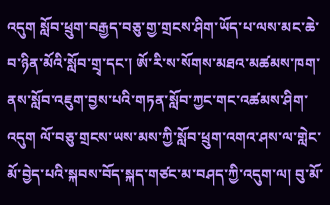འདུག སློབ་ཕྲུག་བརྒྱད་བཅུ་གྱ་གྲངས་ཤིག་ཡོད་པ་ལས་མང་ཆེ་བ་ཉིན་མོའི་སློབ་གྲྭ་དང་། ཨོ་རི་ས་སོགས་མཐའ་མཚམས་ཁག་ནས་སློབ་འཇུག་བྱས་པའི་གཏན་སློབ་ཀྱང་གང་འཚམས་ཤིག་འདུག ལོ་བཅུ་གྲངས་ཡས་མས་ཀྱི་སློབ་ཕྲུག་འགའ་ཤས་ལ་གླེང་མོ་བྱེད་པའི་སྐབས་བོད་སྐད་གཙང་མ་བཤད་ཀྱི་འདུག་ལ། བུ་མོ་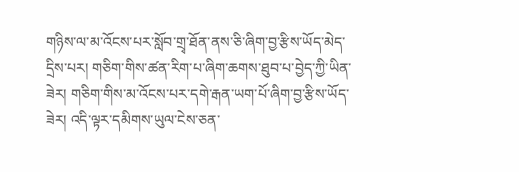གཉིས་ལ་མ་འོངས་པར་སློབ་གྲྭ་ཐོན་ནས་ཅི་ཞིག་བྱ་རྩིས་ཡོད་མེད་དྲིས་པར། གཅིག་གིས་ཚན་རིག་པ་ཞིག་ཆགས་ཐུབ་པ་བྱེད་ཀྱི་ཡིན་ཟེར། གཅིག་གིས་མ་འོངས་པར་དགེ་རྒན་ཡག་པོ་ཞིག་བྱ་རྩིས་ཡོད་ཟེར། འདི་ལྟར་དམིགས་ཡུལ་ངེས་ཅན་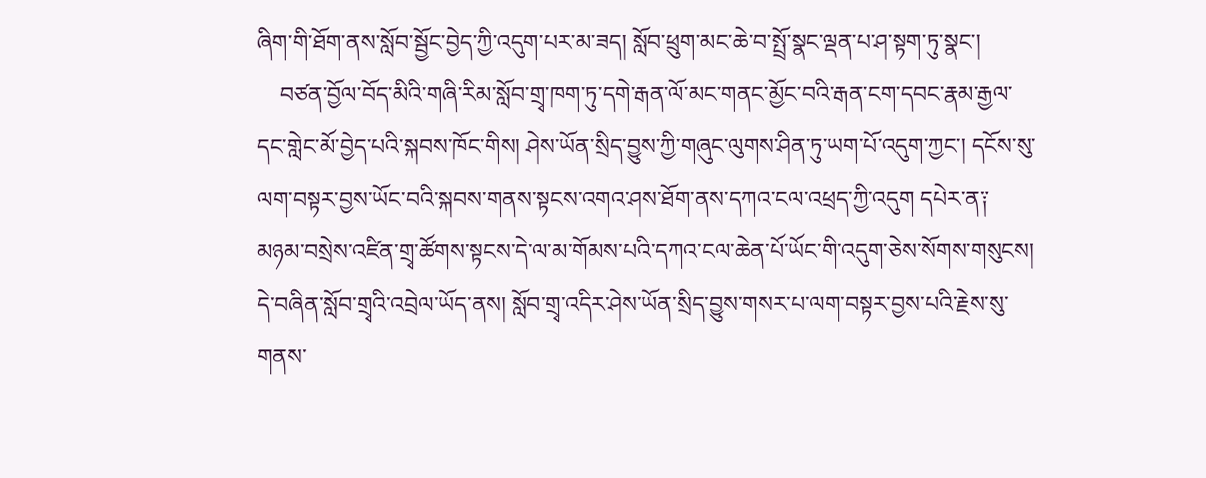ཞིག་གི་ཐོག་ནས་སློབ་སྦྱོང་བྱེད་ཀྱི་འདུག་པར་མ་ཟད། སློབ་ཕྲུག་མང་ཆེ་བ་སྤྲོ་སྣང་ལྡན་པ་ཤ་སྟག་ཏུ་སྣང་།
    བཙན་བྱོལ་བོད་མིའི་གཞི་རིམ་སློབ་གྲྭ་ཁག་ཏུ་དགེ་རྒན་ལོ་མང་གནང་མྱོང་བའི་རྒན་ངག་དབང་རྣམ་རྒྱལ་དང་གླེང་མོ་བྱེད་པའི་སྐབས་ཁོང་གིས། ཤེས་ཡོན་སྲིད་བྱུས་ཀྱི་གཞུང་ལུགས་ཤིན་ཏུ་ཡག་པོ་འདུག་ཀྱང་། དངོས་སུ་ལག་བསྟར་བྱས་ཡོང་བའི་སྐབས་གནས་སྟངས་འགའ་ཤས་ཐོག་ནས་དཀའ་ངལ་འཕྲད་ཀྱི་འདུག དཔེར་ན༑ མཉམ་བསྲེས་འཛིན་གྲྭ་ཚོགས་སྟངས་དེ་ལ་མ་གོམས་པའི་དཀའ་ངལ་ཆེན་པོ་ཡོང་གི་འདུག་ཅེས་སོགས་གསུངས། དེ་བཞིན་སློབ་གྲྭའི་འབྲེལ་ཡོད་ནས། སློབ་གྲྭ་འདིར་ཤེས་ཡོན་སྲིད་བྱུས་གསར་པ་ལག་བསྟར་བྱས་པའི་རྗེས་སུ་གནས་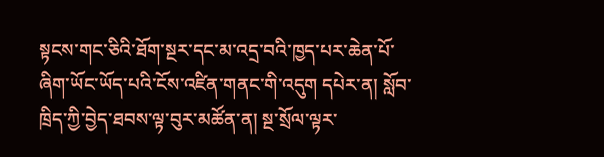སྟངས་གང་ཅིའི་ཐོག་སྔར་དང་མ་འདྲ་བའི་ཁྱད་པར་ཆེན་པོ་ཞིག་ཡོང་ཡོད་པའི་ངོས་འཛིན་གནང་གི་འདུག དཔེར་ན། སློབ་ཁྲིད་ཀྱི་བྱེད་ཐབས་ལྟ་བུར་མཚོན་ན། སྔ་སྲོལ་ལྟར་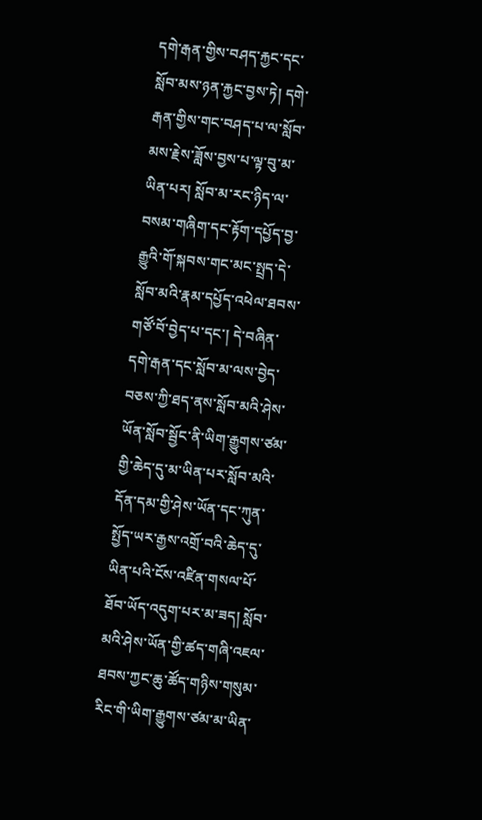དགེ་རྒན་གྱིས་བཤད་རྐྱང་དང་སློབ་མས་ཉན་རྐྱང་བྱས་ཏེ། དགེ་རྒན་གྱིས་གང་བཤད་པ་ལ་སློབ་མས་རྗེས་ཟློས་བྱས་པ་ལྟ་བུ་མ་ཡིན་པར། སློབ་མ་རང་ཉིད་ལ་བསམ་གཞིག་དང་རྟོག་དཔྱོད་བྱ་རྒྱུའི་གོ་སྐབས་གང་མང་སྤྲད་དེ་སློབ་མའི་རྣམ་དཔྱོད་འཕེལ་ཐབས་གཙོ་བོ་བྱེད་པ་དང་། དེ་བཞིན་དགེ་རྒན་དང་སློབ་མ་ལས་བྱེད་བཅས་ཀྱི་ཐད་ནས་སློབ་མའི་ཤེས་ཡོན་སློབ་སྦྱོང་ནི་ཡིག་རྒྱུགས་ཙམ་གྱི་ཆེད་དུ་མ་ཡིན་པར་སློབ་མའི་དོན་དམ་གྱི་ཤེས་ཡོན་དང་ཀུན་སྤྱོད་ཡར་རྒྱས་འགྲོ་བའི་ཆེད་དུ་ཡིན་པའི་ངོས་འཛིན་གསལ་པོ་ཐོབ་ཡོད་འདུག་པར་མ་ཟད། སློབ་མའི་ཤེས་ཡོན་གྱི་ཚད་གཞི་འཇལ་ཐབས་ཀྱང་ཆུ་ཚོད་གཉིས་གསུམ་རིང་གི་ཡིག་རྒྱུགས་ཙམ་མ་ཡིན་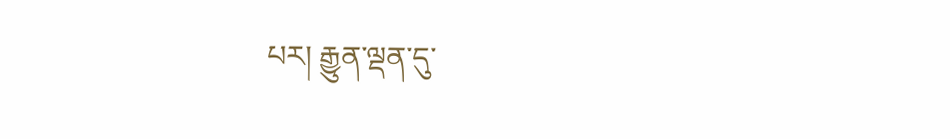པར། རྒྱུན་ལྡན་དུ་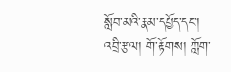སློབ་མའི་རྣམ་དཔྱོད་དང་། འབྲི་རྩལ། གོ་རྟོགས། ཀློག་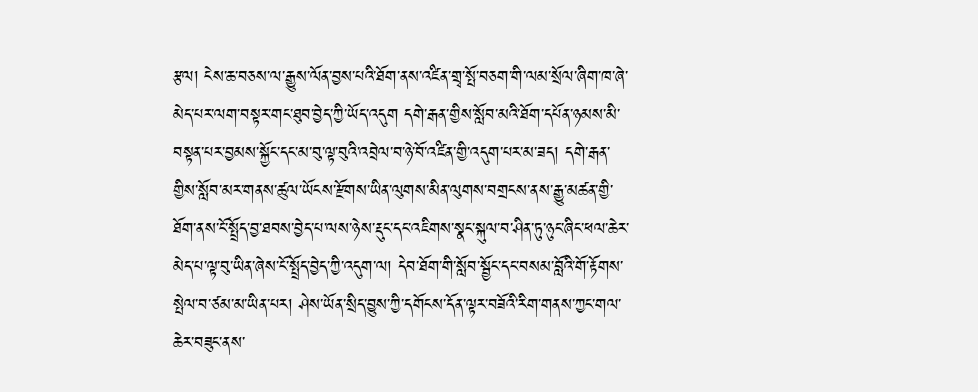རྩལ། ངེས་ཆ་བཅས་ལ་རྒྱུས་ལོན་བྱས་པའི་ཐོག་ནས་འཛིན་གྲྭ་སྤོ་བཅག་གི་ལམ་སྲོལ་ཞིག་ཁ་ཞེ་མེད་པར་ལག་བསྟར་གང་ཐུབ་བྱེད་ཀྱི་ཡོད་འདུག དགེ་རྒན་གྱིས་སློབ་མའི་ཐོག་དཔོན་ཉམས་མི་བསྟན་པར་བྱམས་སྐྱོང་དང་མ་བུ་ལྟ་བུའི་འབྲེལ་བ་ཉེ་བོ་འཛིན་གྱི་འདུག་པར་མ་ཟད། དགེ་རྒན་གྱིས་སློབ་མར་གནས་ཚུལ་ཡོངས་རྫོགས་ཡིན་ལུགས་མིན་ལུགས་བགྲངས་ནས་རྒྱུ་མཚན་གྱི་ཐོག་ནས་ངོ་སྤྲོད་བྱ་ཐབས་བྱེད་པ་ལས་ཉེས་རྡུང་དང་འཇིགས་སྣང་སྐུལ་བ་ཤིན་ཏུ་ཉུང་ཞིང་ཕལ་ཆེར་མེད་པ་ལྟ་བུ་ཡིན་ཞེས་ངོ་སྤྲོད་བྱེད་ཀྱི་འདུག་ལ། དེབ་ཐོག་གི་སློབ་སྦྱོང་དང་བསམ་བློའི་གོ་རྟོགས་སྤེལ་བ་ཙམ་མ་ཡིན་པར། ཤེས་ཡོན་སྲིད་བྱུས་ཀྱི་དགོངས་དོན་ལྟར་བཟོའི་རིག་གནས་ཀྱང་གལ་ཆེར་བཟུང་ནས་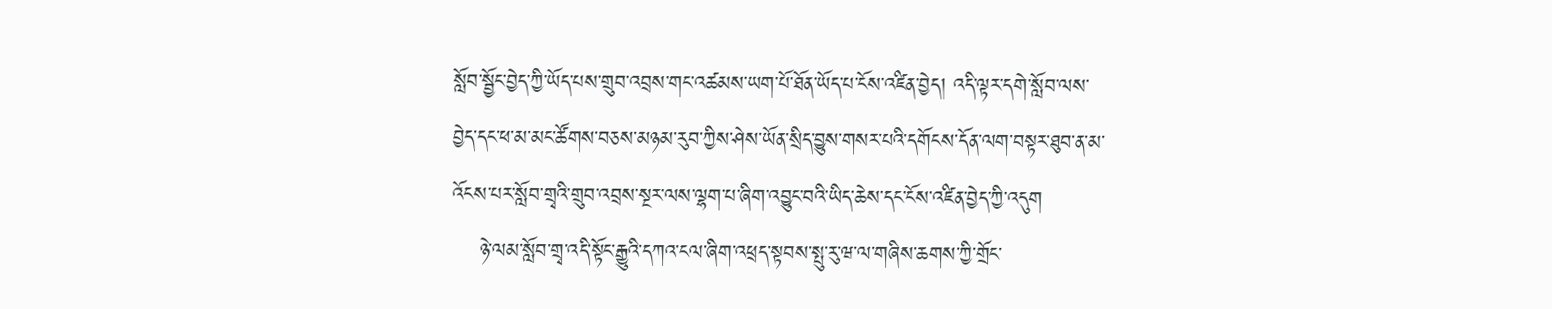སློབ་སྦྱོང་བྱེད་ཀྱི་ཡོད་པས་གྲུབ་འབྲས་གང་འཚམས་ཡག་པོ་ཐོན་ཡོད་པ་ངོས་འཛིན་བྱེད། འདི་ལྟར་དགེ་སློབ་ལས་བྱེད་དང་ཕ་མ་མང་ཚོགས་བཅས་མཉམ་རུབ་ཀྱིས་ཤེས་ཡོན་སྲིད་བྱུས་གསར་པའི་དགོངས་དོན་ལག་བསྟར་ཐུབ་ན་མ་འོངས་པར་སློབ་གྲྭའི་གྲུབ་འབྲས་སྔར་ལས་ལྷག་པ་ཞིག་འབྱུང་བའི་ཡིད་ཆེས་དང་ངོས་འཛིན་བྱེད་ཀྱི་འདུག
    ཉེ་ལམ་སློབ་གྲྭ་འདི་སྟོང་རྒྱུའི་དཀའ་ངལ་ཞིག་འཕྲད་སྟབས་སྤུ་རུ་ཝ་ལ་གཞིས་ཆགས་ཀྱི་གྲོང་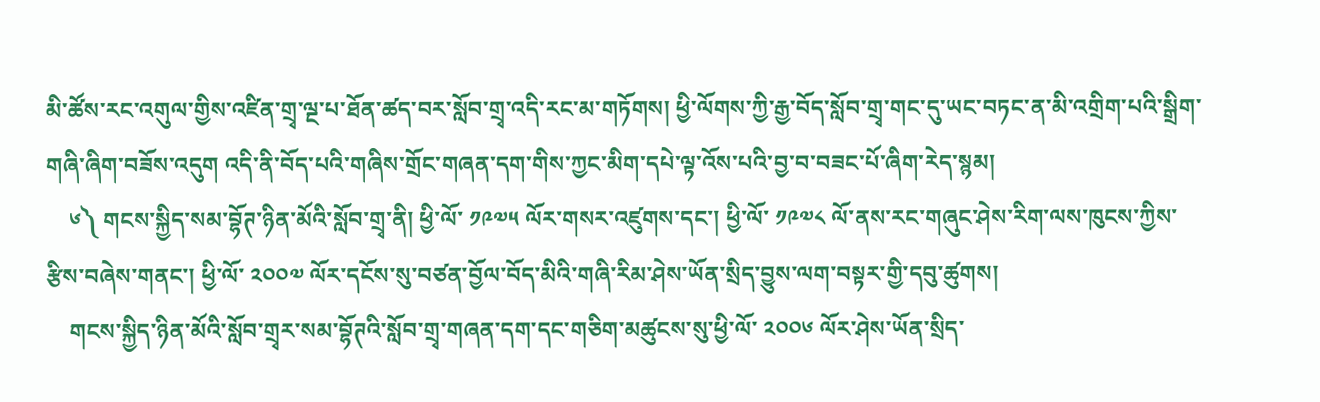མི་ཚོས་རང་འགུལ་གྱིས་འཛིན་གྲྭ་ལྔ་པ་ཐོན་ཚད་བར་སློབ་གྲྭ་འདི་རང་མ་གཏོགས། ཕྱི་ལོགས་ཀྱི་རྒྱ་བོད་སློབ་གྲྭ་གང་དུ་ཡང་བཏང་ན་མི་འགྲིག་པའི་སྒྲིག་གཞི་ཞིག་བཟོས་འདུག འདི་ནི་བོད་པའི་གཞིས་གྲོང་གཞན་དག་གིས་ཀྱང་མིག་དཔེ་ལྟ་འོས་པའི་བྱ་བ་བཟང་པོ་ཞིག་རེད་སྙམ།
    ༦༽ གངས་སྐྱིད་སམ་བྷོཊ་ཉིན་མོའི་སློབ་གྲྭ་ནི། ཕྱི་ལོ་ ༡༩༧༥ ལོར་གསར་འཛུགས་དང་། ཕྱི་ལོ་ ༡༩༧༨ ལོ་ནས་རང་གཞུང་ཤེས་རིག་ལས་ཁུངས་ཀྱིས་རྩིས་བཞེས་གནང་། ཕྱི་ལོ་ ༢༠༠༧ ལོར་དངོས་སུ་བཙན་བྱོལ་བོད་མིའི་གཞི་རིམ་ཤེས་ཡོན་སྲིད་བྱུས་ལག་བསྟར་གྱི་དབུ་ཚུགས།
    གངས་སྐྱིད་ཉིན་མོའི་སློབ་གྲྭར་སམ་བྷོཊའི་སློབ་གྲྭ་གཞན་དག་དང་གཅིག་མཚུངས་སུ་ཕྱི་ལོ་ ༢༠༠༦ ལོར་ཤེས་ཡོན་སྲིད་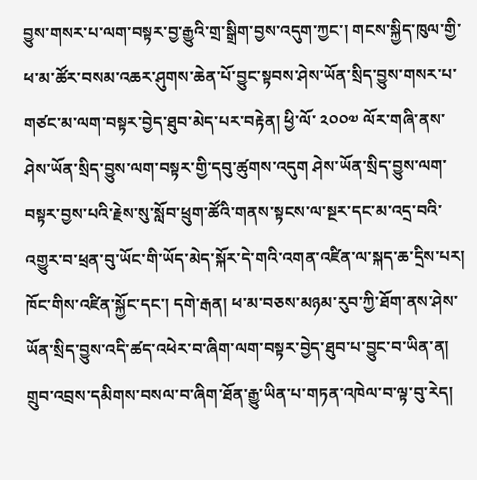བྱུས་གསར་པ་ལག་བསྟར་བྱ་རྒྱུའི་གྲ་སྒྲིག་བྱས་འདུག་ཀྱང་། གངས་སྐྱིད་ཁུལ་གྱི་ཕ་མ་ཚོར་བསམ་འཆར་ཤུགས་ཆེན་པོ་བྱུང་སྟབས་ཤེས་ཡོན་སྲིད་བྱུས་གསར་པ་གཙང་མ་ལག་བསྟར་བྱེད་ཐུབ་མེད་པར་བརྟེན། ཕྱི་ལོ་ ༢༠༠༧ ལོར་གཞི་ནས་ཤེས་ཡོན་སྲིད་བྱུས་ལག་བསྟར་གྱི་དབུ་ཚུགས་འདུག ཤེས་ཡོན་སྲིད་བྱུས་ལག་བསྟར་བྱས་པའི་རྗེས་སུ་སློབ་ཕྲུག་ཚོའི་གནས་སྟངས་ལ་སྔར་དང་མ་འདྲ་བའི་འགྱུར་བ་ཕྲན་བུ་ཡོང་གི་ཡོད་མེད་སྐོར་དེ་གའི་འགན་འཛིན་ལ་སྐད་ཆ་དྲིས་པར། ཁོང་གིས་འཛིན་སྐྱོང་དང་། དགེ་རྒན། ཕ་མ་བཅས་མཉམ་རུབ་ཀྱི་ཐོག་ནས་ཤེས་ཡོན་སྲིད་བྱུས་འདི་ཚད་འཕེར་བ་ཞིག་ལག་བསྟར་བྱེད་ཐུབ་པ་བྱུང་བ་ཡིན་ན། གྲུབ་འབྲས་དམིགས་བསལ་བ་ཞིག་ཐོན་རྒྱུ་ཡིན་པ་གཏན་འཁེལ་བ་ལྟ་བུ་རེད།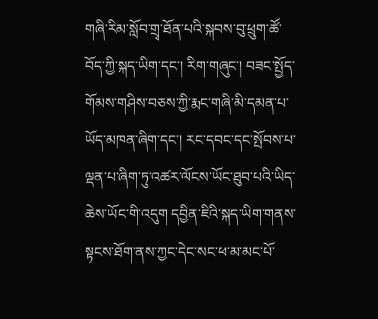གཞི་རིམ་སློབ་གྲྭ་ཐོན་པའི་སྐབས་བུ་ཕྲུག་ཚོ་བོད་ཀྱི་སྐད་ཡིག་དང་། རིག་གཞུང་། བཟང་སྤྱོད་གོམས་གཤིས་བཅས་ཀྱི་རྨང་གཞི་མི་དམན་པ་ཡོད་མཁན་ཞིག་དང་། རང་དབང་དང་སྤོབས་པ་ལྡན་པ་ཞིག་ཏུ་འཚར་ལོངས་ཡོང་ཐུབ་པའི་ཡིད་ཆེས་ཡོང་གི་འདུག དབྱིན་ཇིའི་སྐད་ཡིག་གནས་སྟངས་ཐོག་ནས་ཀྱང་དེང་སང་ཕ་མ་མང་པོ་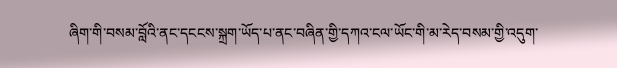ཞིག་གི་བསམ་བློའི་ནང་དངངས་སྐྲག་ཡོད་པ་ནང་བཞིན་གྱི་དཀའ་ངལ་ཡོང་གི་མ་རེད་བསམ་གྱི་འདུག་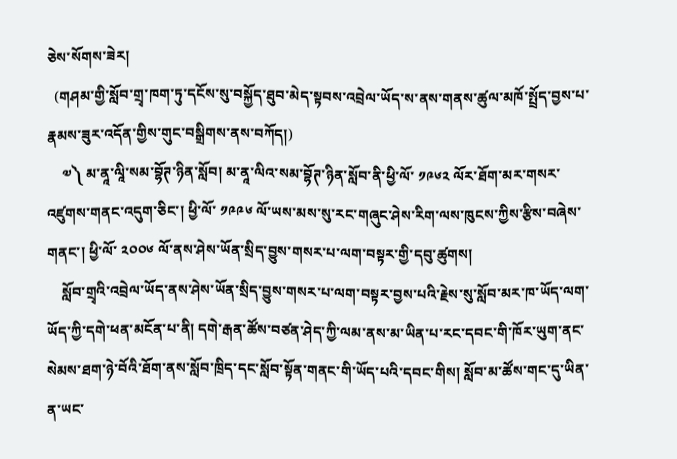ཅེས་སོགས་ཟེར།
  (གཤམ་གྱི་སློབ་གྲྭ་ཁག་ཏུ་དངོས་སུ་བསྐྱོད་ཐུབ་མེད་སྟབས་འབྲེལ་ཡོད་ས་ནས་གནས་ཚུལ་མཁོ་སྤྲོད་བྱས་པ་རྣམས་ཟུར་འདོན་གྱིས་གུང་བསྒྲིགས་ནས་བཀོད།)
    ༧༽ མ་ནཱ་ལཱི་སམ་བྷོཊ་ཉིན་སློབ། མ་ནཱ་ལིའ་སམ་བྷོཊ་ཉིན་སློབ་ནི་ཕྱི་ལོ་ ༡༩༦༢ ལོར་ཐོག་མར་གསར་འཛུགས་གནང་འདུག་ཅིང་། ཕྱི་ལོ་ ༡༩༩༦ ལོ་ཡས་མས་སུ་རང་གཞུང་ཤེས་རིག་ལས་ཁུངས་ཀྱིས་རྩིས་བཞེས་གནང་། ཕྱི་ལོ་ ༢༠༠༦ ལོ་ནས་ཤེས་ཡོན་སྲིད་བྱུས་གསར་པ་ལག་བསྟར་གྱི་དབུ་ཚུགས།
    སློབ་གྲྭའི་འབྲེལ་ཡོད་ནས་ཤེས་ཡོན་སྲིད་བྱུས་གསར་པ་ལག་བསྟར་བྱས་པའི་རྗེས་སུ་སློབ་མར་ཁ་ཡོད་ལག་ཡོད་ཀྱི་དགེ་ཕན་མངོན་པ་ནི། དགེ་རྒན་ཚོས་བཙན་ཤེད་ཀྱི་ལམ་ནས་མ་ཡིན་པ་རང་དབང་གི་ཁོར་ཡུག་ནང་སེམས་ཐག་ཉེ་བོའི་ཐོག་ནས་སློབ་ཁྲིད་དང་སློབ་སྟོན་གནང་གི་ཡོད་པའི་དབང་གིས། སློབ་མ་ཚོས་གང་དུ་ཡིན་ན་ཡང་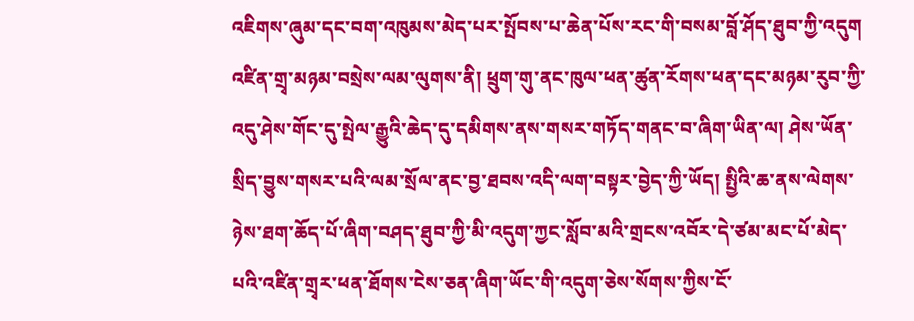འཇིགས་ཞུམ་དང་བག་འཁུམས་མེད་པར་སྤོབས་པ་ཆེན་པོས་རང་གི་བསམ་བློ་ཤོད་ཐུབ་ཀྱི་འདུག འཛིན་གྲྭ་མཉམ་བསྲེས་ལམ་ལུགས་ནི། ཕྲུག་གུ་ནང་ཁུལ་ཕན་ཚུན་རོགས་ཕན་དང་མཉམ་རུབ་ཀྱི་འདུ་ཤེས་གོང་དུ་སྤེལ་རྒྱུའི་ཆེད་དུ་དམིགས་ནས་གསར་གཏོད་གནང་བ་ཞིག་ཡིན་ལ། ཤེས་ཡོན་སྲིད་བྱུས་གསར་པའི་ལམ་སྲོལ་ནང་བྱ་ཐབས་འདི་ལག་བསྟར་བྱེད་ཀྱི་ཡོད། སྤྱིའི་ཆ་ནས་ལེགས་ཉེས་ཐག་ཆོད་པོ་ཞིག་བཤད་ཐུབ་ཀྱི་མི་འདུག་ཀྱང་སློབ་མའི་གྲངས་འབོར་དེ་ཙམ་མང་པོ་མེད་པའི་འཛིན་གྲྭར་ཕན་ཐོགས་ངེས་ཅན་ཞིག་ཡོང་གི་འདུག་ཅེས་སོགས་ཀྱིས་ངོ་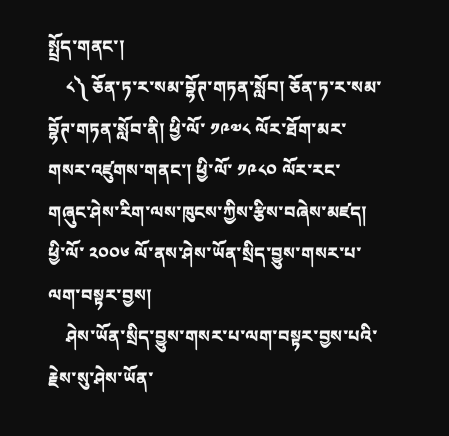སྤྲོད་གནང་།
    ༨༽ ཅོན་ཏ་ར་སམ་བྷོཊ་གཏན་སློབ། ཅོན་ཏ་ར་སམ་བྷོཊ་གཏན་སློབ་ནི། ཕྱི་ལོ་ ༡༩༧༨ ལོར་ཐོག་མར་གསར་འཛུགས་གནང་། ཕྱི་ལོ་ ༡༩༨༠ ལོར་རང་གཞུང་ཤེས་རིག་ལས་ཁུངས་ཀྱིས་རྩིས་བཞེས་མཛད། ཕྱི་ལོ་ ༢༠༠༦ ལོ་ནས་ཤེས་ཡོན་སྲིད་བྱུས་གསར་པ་ལག་བསྟར་བྱས།
    ཤེས་ཡོན་སྲིད་བྱུས་གསར་པ་ལག་བསྟར་བྱས་པའི་རྗེས་སུ་ཤེས་ཡོན་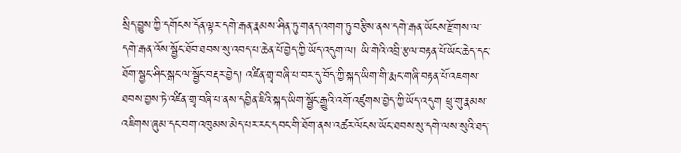སྲིད་བྱུས་ཀྱི་དགོངས་དོན་ལྟར་དགེ་རྒན་རྣམས་ཤིན་ཏུ་གནད་འགག་ཏུ་བརྩིས་ནས་དགེ་རྒན་ཡོངས་རྫོགས་ལ་དགེ་རྒན་འོས་སྦྱོང་ཐོབ་ཐབས་སུ་འབད་པ་ཆེན་པོ་བྱེད་ཀྱི་ཡོད་འདུག་ལ། ཡི་གེའི་འབྲི་རྩལ་བརྟན་པོ་ཡོང་ཆེད་དང་ཐོག་སྦྱང་ཤིང་སྒང་ལ་སྦྱོང་བརྡར་བྱེད། འཛིན་གྲྭ་བཞི་པ་བར་དུ་བོད་ཀྱི་སྐད་ཡིག་གི་རྨང་གཞི་བརྟན་པོ་འཇགས་ཐབས་བྱས་ཏེ་འཛིན་གྲྭ་བཞི་པ་ནས་དབྱིན་ཇིའི་སྐད་ཡིག་སྦྱོང་རྒྱུའི་འགོ་འཛུགས་བྱེད་ཀྱི་ཡོད་འདུག ཕྲུ་གུ་རྣམས་འཇིགས་ཞུམ་དང་བག་འཁུམས་མེད་པར་རང་དབང་གི་ཐོག་ནས་འཚར་ལོངས་ཡོང་ཐབས་སུ་དགེ་ལས་སུའི་ཐད་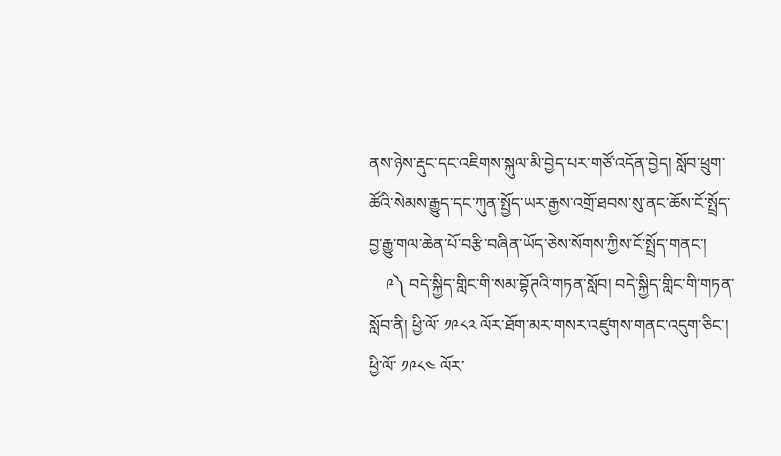ནས་ཉེས་རྡུང་དང་འཇིགས་སྐུལ་མི་བྱེད་པར་གཙོ་འདོན་བྱེད། སློབ་ཕྲུག་ཚོའི་སེམས་རྒྱུད་དང་ཀུན་སྤྱོད་ཡར་རྒྱས་འགྲོ་ཐབས་སུ་ནང་ཆོས་ངོ་སྤྲོད་བྱ་རྒྱུ་གལ་ཆེན་པོ་བརྩི་བཞིན་ཡོད་ཅེས་སོགས་ཀྱིས་ངོ་སྤྲོད་གནང་།
    ༩༽ བདེ་སྐྱིད་གླིང་གི་སམ་བྷོཊའི་གཏན་སློབ། བདེ་སྐྱིད་གླིང་གི་གཏན་སློབ་ནི། ཕྱི་ལོ་ ༡༩༨༢ ལོར་ཐོག་མར་གསར་འཛུགས་གནང་འདུག་ཅིང་། ཕྱི་ལོ་ ༡༩༨༤ ལོར་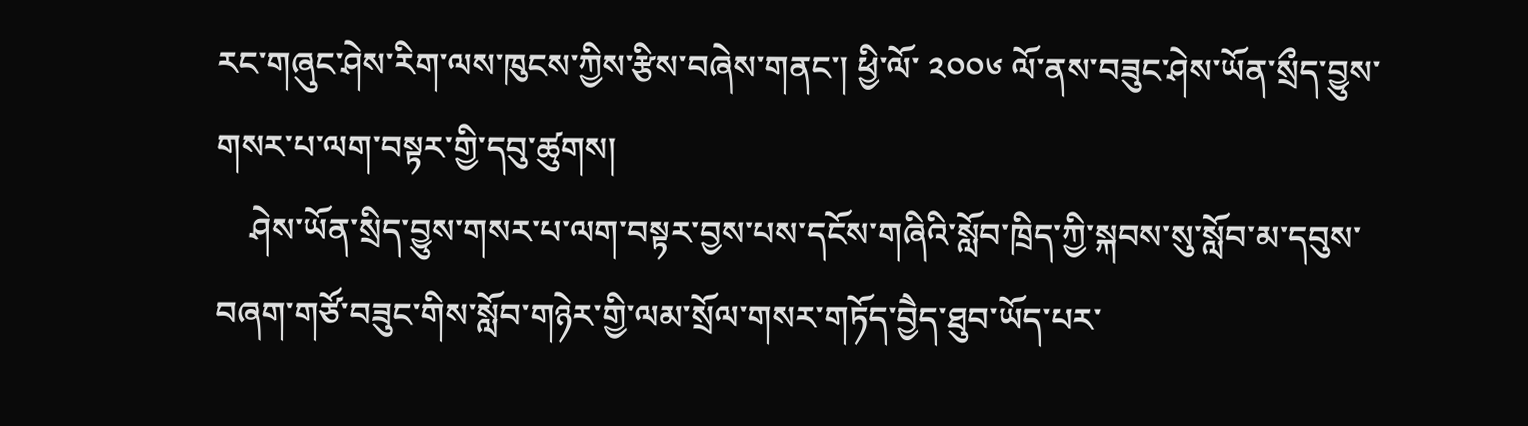རང་གཞུང་ཤེས་རིག་ལས་ཁུངས་ཀྱིས་རྩིས་བཞེས་གནང་། ཕྱི་ལོ་ ༢༠༠༦ ལོ་ནས་བཟུང་ཤེས་ཡོན་སྲྀད་བྱུས་གསར་པ་ལག་བསྟར་གྱི་དབུ་ཚུགས།
    ཤེས་ཡོན་སྲིད་བྱུས་གསར་པ་ལག་བསྟར་བྱས་པས་དངོས་གཞིའི་སློབ་ཁྲིད་ཀྱི་སྐབས་སུ་སློབ་མ་དབུས་བཞག་གཙོ་བཟུང་གིས་སློབ་གཉེར་གྱི་ལམ་སྲོལ་གསར་གཏོད་བྱཻད་ཐུབ་ཡོད་པར་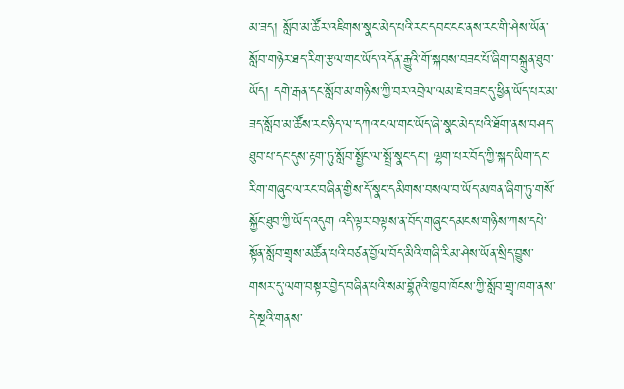མ་ཟད། སློབ་མ་ཚོར་འཇིགས་སྣང་མེད་པའི་རང་དབང་ངང་ནས་རང་གི་ཤེས་ཡོན་སློབ་གཉེར་ཐད་རིག་རྩལ་གང་ཡོད་འདོན་རྒྱུའི་གོ་སྐབས་བཟང་པོ་ཞིག་བསྐྲུན་ཐུབ་ཡོད། དགེ་རྒན་དང་སློབ་མ་གཉིས་ཀྱི་བར་འབྲེལ་ལམ་ཇེ་བཟང་དུ་ཕྱིན་ཡོད་པར་མ་ཟད་སློབ་མ་ཚོས་རང་ཉིད་ལ་དཀའ་ངལ་གང་ཡོད་ཞེ་སྣང་མེད་པའི་ཐོག་ནས་བཤད་ཐུབ་པ་དང་དུས་རྟག་ཏུ་སློབ་སྤྱོང་ལ་སྤྲོ་སྣང་དང་། ལྷག་པར་བོད་ཀྱི་སྐད་ཡིག་དང་རིག་གཞུང་ལ་རང་བཞིན་གྱིས་དོ་སྣང་དམིགས་བསལ་བ་ཡོད་མཁན་ཞིག་ཏུ་གསོ་སྐྱོང་ཐུབ་ཀྱི་ཡོད་འདུག འདི་ལྟར་བལྟས་ན་བོད་གཞུང་དམངས་གཉིས་ཀས་དཔེ་སྟོན་སློབ་གྲྭས་མཚོན་པའི་བཙན་བྱོལ་བོད་མིའི་གཞི་རིམ་ཤེས་ཡོན་སྲིད་བྱུས་གསར་དུ་ལག་བསྟར་བྱེད་བཞིན་པའི་སམ་བྷོཊའི་ཁྱབ་ཁོངས་ཀྱི་སློབ་གྲྭ་ཁག་ནས་དེ་སྔའི་གནས་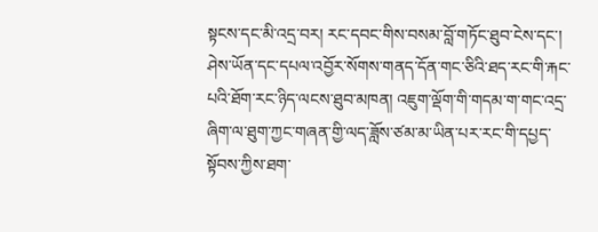སྟངས་དང་མི་འདྲ་བར། རང་དབང་གིས་བསམ་བློ་གཏོང་ཐུབ་ངེས་དང་། ཤེས་ཡོན་དང་དཔལ་འབྱོར་སོགས་གནད་དོན་གང་ཅིའི་ཐད་རང་གི་རྐང་པའི་ཐོག་རང་ཉིད་ལངས་ཐུབ་མཁན། འཇུག་ལྡོག་གི་གདམ་ག་གང་འདྲ་ཞིག་ལ་ཐུག་ཀྱང་གཞན་གྱི་ལད་ཟློས་ཙམ་མ་ཡིན་པར་རང་གི་དཔྱད་སྟོབས་ཀྱིས་ཐག་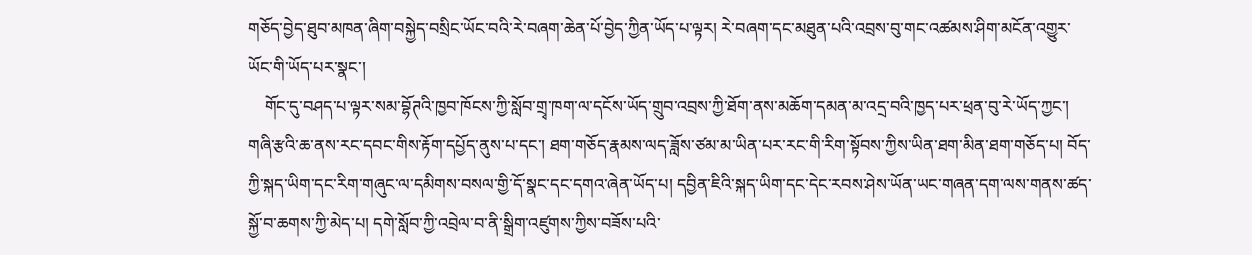གཅོད་བྱེད་ཐུབ་མཁན་ཞིག་བསྐྱེད་བསྲིང་ཡོང་བའི་རེ་བཞག་ཆེན་པོ་བྱེད་ཀྱིན་ཡོད་པ་ལྟར། རེ་བཞག་དང་མཐུན་པའི་འབྲས་བུ་གང་འཚམས་ཤིག་མངོན་འགྱུར་ཡོང་གི་ཡོད་པར་སྣང་།
    གོང་དུ་བཤད་པ་ལྟར་སམ་བྷོཊའི་ཁྱབ་ཁོངས་ཀྱི་སློབ་གྲྭ་ཁག་ལ་དངོས་ཡོད་གྲུབ་འབྲས་ཀྱི་ཐོག་ནས་མཆོག་དམན་མ་འདྲ་བའི་ཁྱད་པར་ཕྲན་བུ་རེ་ཡོད་ཀྱང་། གཞི་རྩའི་ཆ་ནས་རང་དབང་གིས་རྟོག་དཔྱོད་ནུས་པ་དང་། ཐག་གཅོད་རྣམས་ལད་ཟློས་ཙམ་མ་ཡིན་པར་རང་གི་རིག་སྟོབས་ཀྱིས་ཡིན་ཐག་མིན་ཐག་གཅོད་པ། བོད་ཀྱི་སྐད་ཡིག་དང་རིག་གཞུང་ལ་དམིགས་བསལ་གྱི་དོ་སྣང་དང་དགའ་ཞེན་ཡོད་པ། དབྱིན་ཇིའི་སྐད་ཡིག་དང་དེང་རབས་ཤེས་ཡོན་ཡང་གཞན་དག་ལས་གནས་ཚད་སྐྱོ་བ་ཆགས་ཀྱི་མེད་པ། དགེ་སློབ་ཀྱི་འབྲེལ་བ་ནི་སྒྲིག་འཛུགས་ཀྱིས་བཟོས་པའི་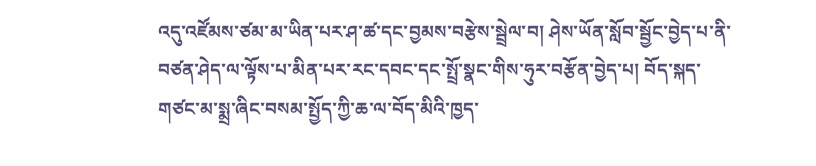འདུ་འཛོམས་ཙམ་མ་ཡིན་པར་ཤ་ཚ་དང་བྱམས་བརྩེས་སྦྲེལ་བ། ཤེས་ཡོན་སློབ་སྦྱོང་བྱེད་པ་ནི་བཙན་ཤེད་ལ་ལྟོས་པ་མིན་པར་རང་དབང་དང་སྤྲོ་སྣང་གིས་ཧུར་བརྩོན་བྱེད་པ། བོད་སྐད་གཙང་མ་སྨྲ་ཞིང་བསམ་སྤྱོད་ཀྱི་ཆ་ལ་བོད་མིའི་ཁྱད་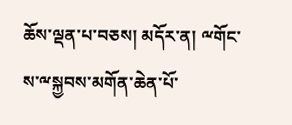ཆོས་ལྡན་པ་བཅས། མདོར་ན། ྋགོང་ས་ྋསྐྱབས་མགོན་ཆེན་པོ་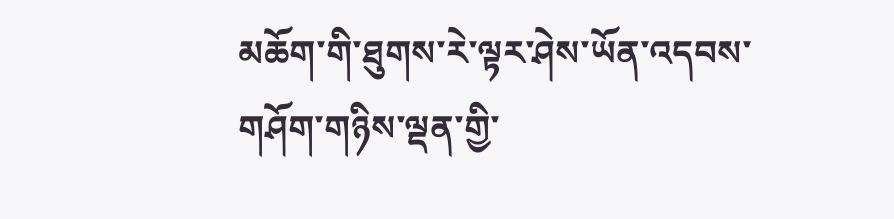མཆོག་གི་ཐུགས་རེ་ལྟར་ཤེས་ཡོན་འདབས་གཤོག་གཉིས་ལྡན་གྱི་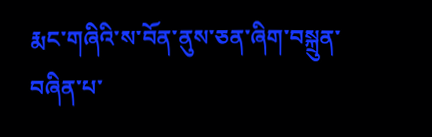རྨང་གཞིའི་ས་བོན་ནུས་ཅན་ཞིག་བསྐྲུན་བཞིན་པ་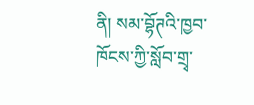ནི། སམ་བྷོཊའི་ཁྱབ་ཁོངས་ཀྱི་སློབ་གྲྭ་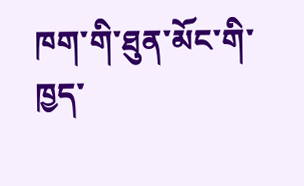ཁག་གི་ཐུན་མོང་གི་ཁྱད་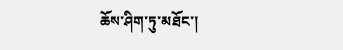ཆོས་ཤིག་ཏུ་མཐོང་།